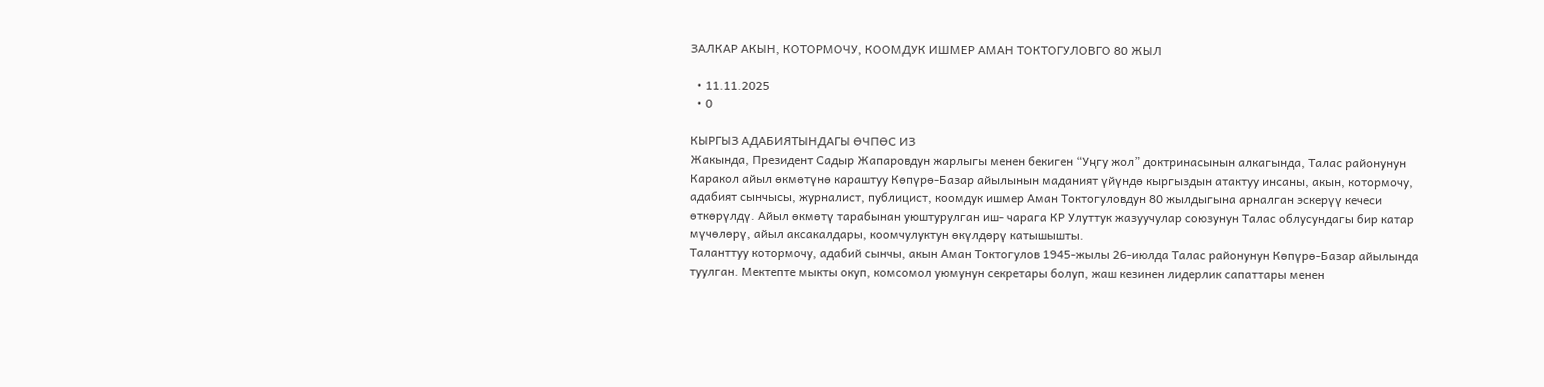ЗАЛКАР АКЫН, КОТОРМОЧУ, КООМДУК ИШМЕР АМАН ТОКТОГУЛОВГО 80 ЖЫЛ

  • 11.11.2025
  • 0

КЫРГЫЗ АДАБИЯТЫНДАГЫ ӨЧПӨС ИЗ
Жакында, Президент Садыр Жапаровдун жарлыгы менен бекиген “Уңгу жол” доктринасынын алкагында, Талас районунун Каракол айыл өкмөтүнө караштуу Көпүрө-Базар айылынын маданият үйүндө кыргыздын атактуу инсаны, акын, котормочу, адабият сынчысы, журналист, публицист, коомдук ишмер Аман Токтогуловдун 80 жылдыгына арналган эскерүү кечеси өткөрүлдү. Айыл өкмөтү тарабынан уюштурулган иш- чарага КР Улуттук жазуучулар союзунун Талас облусундагы бир катар мүчөлөрү, айыл аксакалдары, коомчулуктун өкүлдөрү катышышты.
Таланттуу котормочу, адабий сынчы, акын Аман Токтогулов 1945-жылы 26-июлда Талас районунун Көпүрө-Базар айылында туулган. Мектепте мыкты окуп, комсомол уюмунун секретары болуп, жаш кезинен лидерлик сапаттары менен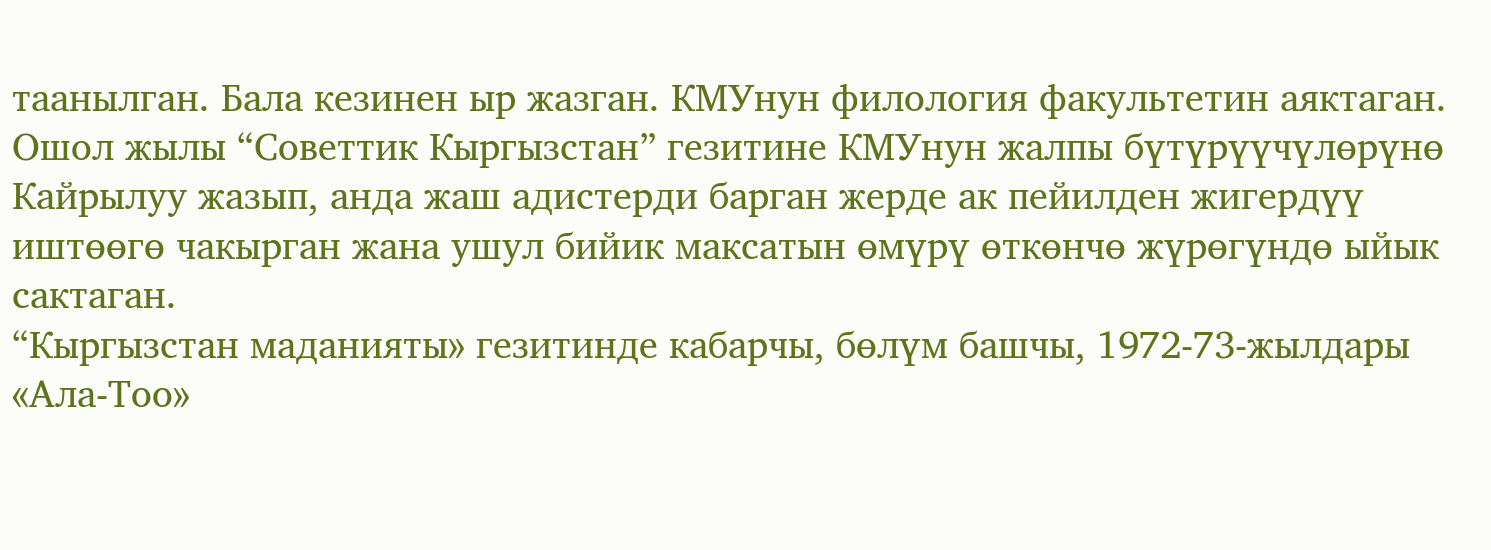таанылган. Бала кезинен ыр жазган. КМУнун филология факультетин аяктаган. Ошол жылы “Советтик Кыргызстан” гезитине КМУнун жалпы бүтүрүүчүлөрүнө Кайрылуу жазып, анда жаш адистерди барган жерде ак пейилден жигердүү иштөөгө чакырган жана ушул бийик максатын өмүрү өткөнчө жүрөгүндө ыйык сактаган.
“Кыргызстан маданияты» гезитинде кабарчы, бөлүм башчы, 1972-73-жылдары «Ала-Тоо»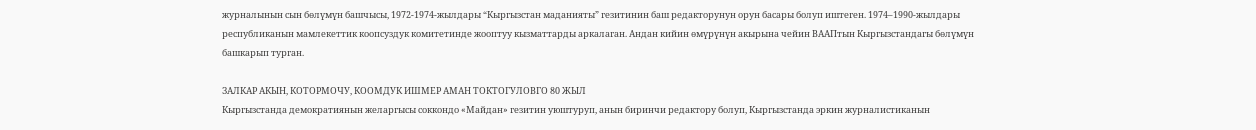журналынын сын бөлүмүн башчысы, 1972-1974-жылдары “Кыргызстан маданияты” гезитинин баш редакторунун орун басары болуп иштеген. 1974–1990-жылдары республиканын мамлекеттик коопсуздук комитетинде жооптуу кызматтарды аркалаган. Андан кийин өмүрүнүн акырына чейин ВААПтын Кыргызстандагы бөлүмүн башкарып турган.

ЗАЛКАР АКЫН, КОТОРМОЧУ, КООМДУК ИШМЕР АМАН ТОКТОГУЛОВГО 80 ЖЫЛ
Кыргызстанда демократиянын желаргысы соккондо «Майдан» гезитин уюштуруп, анын биринчи редактору болуп, Кыргызстанда эркин журналистиканын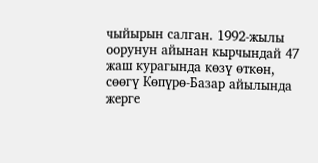чыйырын салган. 1992-жылы оорунун айынан кырчындай 47 жаш курагында көзү өткөн, сөөгү Көпүрө-Базар айылында жерге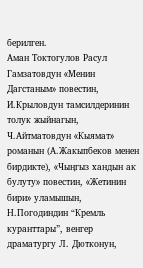берилген.
Аман Токтогулов Расул Гамзатовдун «Менин Дагстаным» повестин, И.Крыловдун тамсилдеринин толук жыйнагын, Ч.Айтматовдун «Кыямат» романын (А.Жакыпбеков менен бирдикте), «Чыңгыз хандын ак булуту» повестин, «Жетинин бири» уламышын, Н.Погодиндин “Кремль куранттары”, венгер драматургу Л. Дютконун,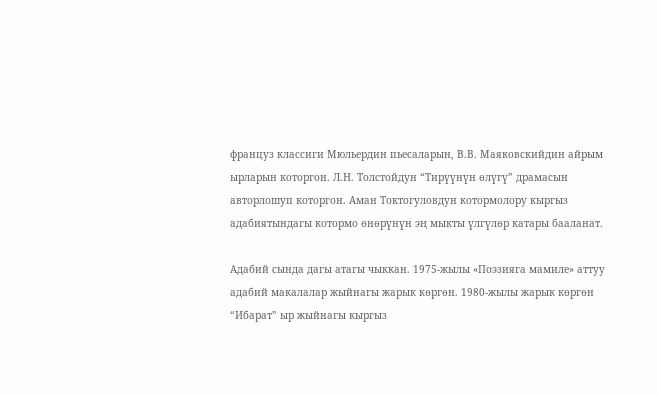француз классиги Мюльердин пьесаларын, В.В. Маяковскийдин айрым ырларын которгон. Л.Н. Толстойдун “Тирүүнүн өлүгү” драмасын авторлошуп которгон. Аман Токтогуловдун котормолору кыргыз адабиятындагы котормо өнөрүнүн эң мыкты үлгүлөр катары бааланат.

Адабий сында дагы атагы чыккан. 1975-жылы «Поэзияга мамиле» аттуу адабий макалалар жыйнагы жарык көргөн. 1980-жылы жарык көргөн “Ибарат” ыр жыйнагы кыргыз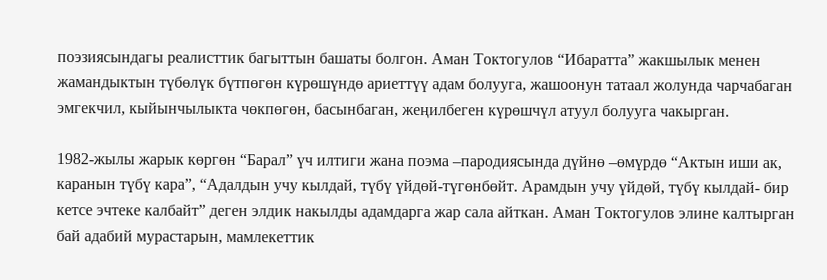поэзиясындагы реалисттик багыттын башаты болгон. Аман Токтогулов “Ибаратта” жакшылык менен жамандыктын түбөлүк бүтпөгөн күрөшүндө ариеттүү адам болууга, жашоонун татаал жолунда чарчабаган эмгекчил, кыйынчылыкта чөкпөгөн, басынбаган, жеңилбеген күрөшчүл атуул болууга чакырган.

1982-жылы жарык көргөн “Барал” үч илтиги жана поэма –пародиясында дүйнө –өмүрдө “Актын иши ак, каранын түбү кара”, “Адалдын учу кылдай, түбү үйдөй-түгөнбөйт. Арамдын учу үйдөй, түбү кылдай- бир кетсе эчтеке калбайт” деген элдик накылды адамдарга жар сала айткан. Аман Токтогулов элине калтырган бай адабий мурастарын, мамлекеттик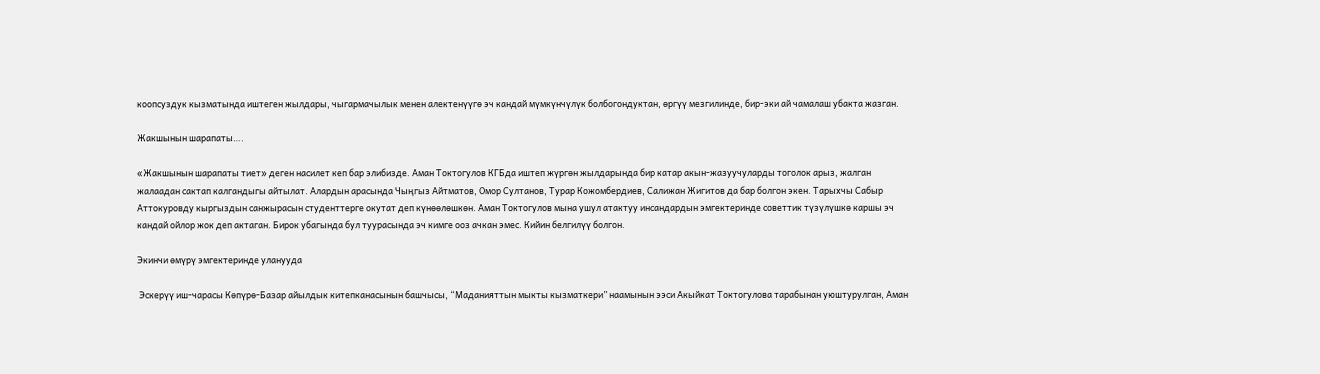коопсуздук кызматында иштеген жылдары, чыгармачылык менен алектенүүгө эч кандай мүмкүнчүлүк болбогондуктан, өргүү мезгилинде, бир-эки ай чамалаш убакта жазган.

Жакшынын шарапаты….

«Жакшынын шарапаты тиет» деген насилет кеп бар элибизде. Аман Токтогулов КГБда иштеп жүргөн жылдарында бир катар акын-жазуучуларды тоголок арыз, жалган жалаадан сактап калгандыгы айтылат. Алардын арасында Чыңгыз Айтматов, Омор Султанов, Турар Кожомбердиев, Салижан Жигитов да бар болгон экен. Тарыхчы Сабыр Аттокуровду кыргыздын санжырасын студенттерге окутат деп күнөөлөшкөн. Аман Токтогулов мына ушул атактуу инсандардын эмгектеринде советтик түзүлүшкө каршы эч кандай ойлор жок деп актаган. Бирок убагында бул туурасында эч кимге ооз ачкан эмес. Кийин белгилүү болгон.

Экинчи өмүрү эмгектеринде уланууда

 Эскерүү иш-чарасы Көпүрө-Базар айылдык китепканасынын башчысы, “Маданияттын мыкты кызматкери” наамынын ээси Акыйкат Токтогулова тарабынан уюштурулган, Аман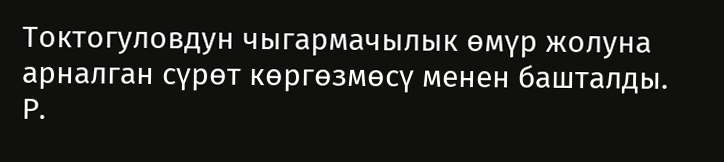Токтогуловдун чыгармачылык өмүр жолуна арналган сүрөт көргөзмөсү менен башталды. Р.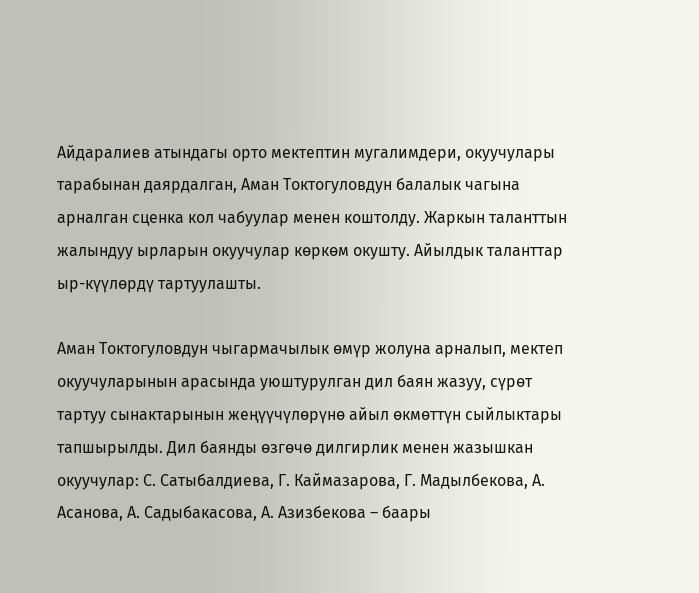Айдаралиев атындагы орто мектептин мугалимдери, окуучулары тарабынан даярдалган, Аман Токтогуловдун балалык чагына арналган сценка кол чабуулар менен коштолду. Жаркын таланттын жалындуу ырларын окуучулар көркөм окушту. Айылдык таланттар ыр-күүлөрдү тартуулашты.

Аман Токтогуловдун чыгармачылык өмүр жолуна арналып, мектеп окуучуларынын арасында уюштурулган дил баян жазуу, сүрөт тартуу сынактарынын жеңүүчүлөрүнө айыл өкмөттүн сыйлыктары тапшырылды. Дил баянды өзгөчө дилгирлик менен жазышкан окуучулар: С. Сатыбалдиева, Г. Каймазарова, Г. Мадылбекова, А. Асанова, А. Садыбакасова, А. Азизбекова – баары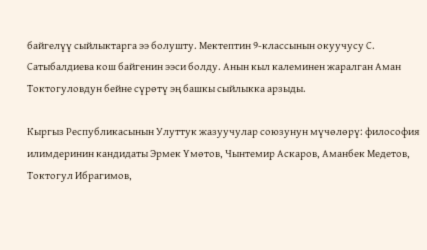байгелүү сыйлыктарга ээ болушту. Мектептин 9-классынын окуучусу С. Сатыбалдиева кош байгенин ээси болду. Анын кыл калеминен жаралган Аман Токтогуловдун бейне сүрөтү эң башкы сыйлыкка арзыды.

Кыргыз Республикасынын Улуттук жазуучулар союзунун мүчөлөрү: философия илимдеринин кандидаты Эрмек Үмөтов, Чынтемир Аскаров, Аманбек Медетов, Токтогул Ибрагимов,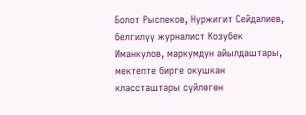Болот Рыспеков, Нуржигит Сейдалиев, белгилүү журналист Козубек Иманкулов, маркумдун айылдаштары, мектепте бирге окушкан классташтары сүйлөгөн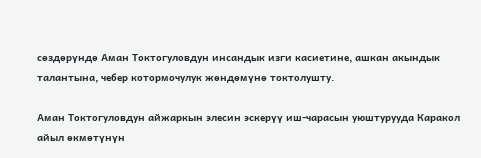сөздөрүндө Аман Токтогуловдун инсандык изги касиетине, ашкан акындык талантына, чебер котормочулук жөндөмүнө токтолушту.

Аман Токтогуловдун айжаркын элесин эскерүү иш-чарасын уюштурууда Каракол айыл өкмөтүнүн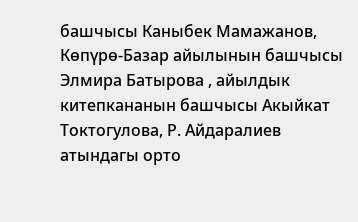башчысы Каныбек Мамажанов, Көпүрө-Базар айылынын башчысы Элмира Батырова , айылдык китепкананын башчысы Акыйкат Токтогулова, Р. Айдаралиев атындагы орто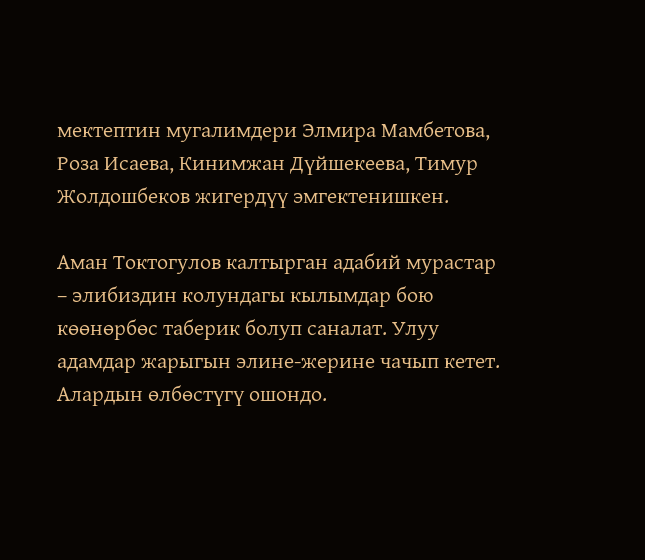мектептин мугалимдери Элмира Мамбетова, Роза Исаева, Кинимжан Дүйшекеева, Тимур Жолдошбеков жигердүү эмгектенишкен.

Аман Токтогулов калтырган адабий мурастар – элибиздин колундагы кылымдар бою көөнөрбөс таберик болуп саналат. Улуу адамдар жарыгын элине-жерине чачып кетет. Алардын өлбөстүгү ошондо.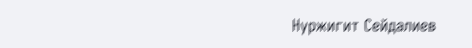Нуржигит Сейдалиев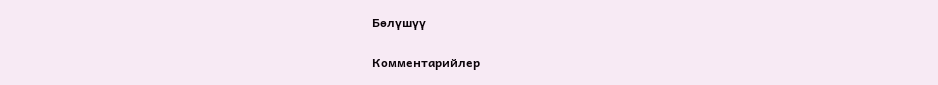Бөлүшүү

Комментарийлер